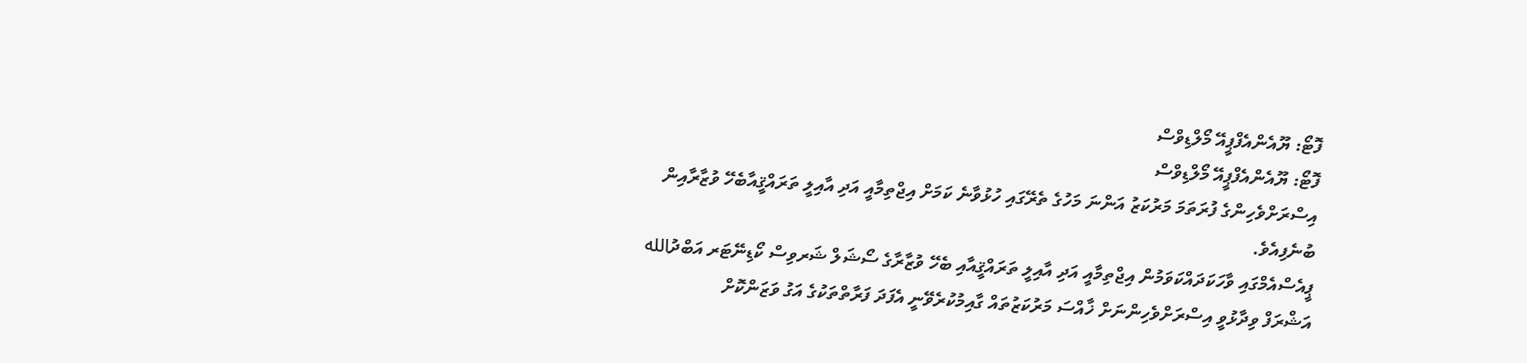ފޮޓޯ: ޔޫއެންއެފްޕީއޭ މޯލްޑިވްސް
ފޮޓޯ: ޔޫއެންއެފްޕީއޭ މޯލްޑިވްސް
އިސްރަށްވެހިންގެ ފުރަތަމަ މަރުކަޒު އަންނަ މަހުގެ ތެރޭގައި ހުޅުވާނެ ކަމަށް އިޖްތިމާއީ އަދި އާއިލީ ތަރައްޤީއާބެހޭ ވުޒާރާއިން ބުނެފިއެވެ.
ޕީއެސްއެމްގައި ވާހަކަދައްކަވަމުން އިޖްތިމާއީ އަދި އާއިލީ ތަރައްޤީއާއި ބެހޭ ވުޒާރާގެ ސޯޝަލް ޝަރވިސް ކޯޑިނޭޓަރ އަބްދުالله އަޝްރަފް ވިދާޅުވީ އިސްރަށްވެހިންނަށް ޚާއްސަ މަރުކަޒުތައް ގާއިމުކުރެވޭނީ އެފަދަ ފަރާތްތަކުގެ އަގު ވަޒަންކޮށް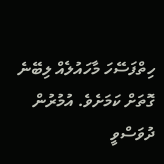ހިތްފަސޭހަ މާހައުލެއް ލިބޭނެ ގޮތަށް ކަމަށެވެ. އުމުރުން ދުވަސްވީ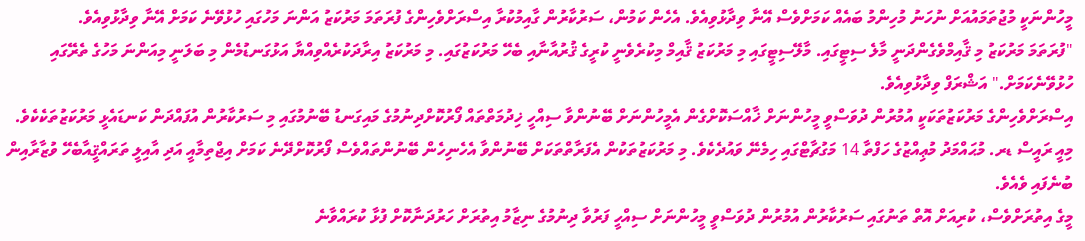މީހުންނަކީ މުޖުތަމައުއަށް ނުހަނު މުހިންމު ބައެއް ކަމަށްވެސް އޭނާ ވިދާޅުވިއެވެ. އެހެން ކަމުން، ސަރުކާރުން ގާއިމުކުރާ އިސްރަށްވެހިންގެ ފުރަތަމަ މަރުކަޒު އަންނަ މަހުގައި ހުޅުވޭނެ ކަމަށް އޭނާ ވިދާޅުވިއެވެ.
"ފުރަތަމަ މަރުކަޒު މި ޤާއިމްވެގެންދަނީ މާލެ ސިޓީގައި. މާލޭސިޓީގައި މި މަރުކަޒު ޤާއިމް މިކުރެވެނީ ކުރީގެ ޤުރުއާނާއި ބެހޭ މަރުކަޒުގައި. މި މަރުކަޒު އިރާދަކުރެއްވިއްޔާ އަޅުގަނޑުމެން މި ބަލަނީ މިއަންނަ މަހުގެ ތެރޭގައި ހުޅުވޭނެކަމަށް." އަޝްރަފް ވިދާޅުވިއެވެ.
އިސްރަށްވެހިންގެ މަރުކަޒުތަކަކީ އުމުރުން ދުވަސްވީ މީހުންނަށް ޚާއްސަކޮށްގެން އެމީހުންނަށް ބޭނުންވާ ސިއްހީ ޚިދުމަތްތައް ފޯރުކޮށްދިނުމުގެ މައިގަނޑު ބޭނުމުގައި މި ސަރުކާރުން އުފައްދަން ކަނޑައެޅީ މަރުކަޒުތަކެކެވެ. މިއީ ރައީސް ޑރ. މުޙައްމަދު މުޢިއްޒުގެ ހަފްތާ 14 މަގުޗާޓްގައި ހިމެނޭ ވައުދެކެވެ. މި މަރުކަޒުތަކުން އެފަރާތްތަކަށް ބޭނުންވާ އެހެނިހެން ބޭނުންތައްވެސް ފޯރުކޮށްދޭނެ ކަމަށް އިޖްތިމާއީ އަދި އާއިލީ ތަރައްޤީއާބެހޭ ވުޒާރާއިން ބުނެފައި ވެއެވެ.
މީގެ އިތުރަށްވެސް، ކުރިއަށް އޮތް ތަނުގައި ސަރުކާރުން އުމުރުން ދުވަސްވީ މީހުންނަށް ސިއްހީ ފަރުވާ ދިނުމުގެ ނިޒާމު އިތުރަށް ހަރުދަނާކޮށް ފުޅާ ކުރައްވާނެ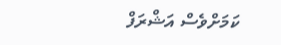ކަމަށްވެސް އަޝްރަފް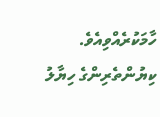ހާމަކުރެއްވިއެވެ.
ކިޔުންތެރިންގެ ހިޔާލު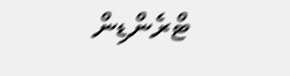ޓްރެންޑިން